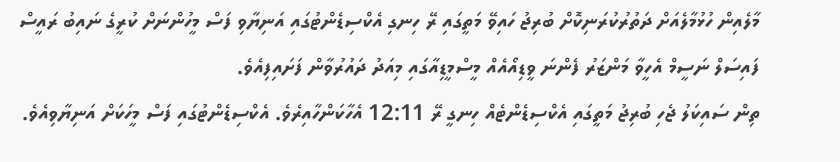މާލެއިން ހުޅުމާލެއަށް ދަތުރުކުރަނިކޮށް ބުރިޖު ހައިވޭ މަތީގައި ރޭ ހިނގި އެކްސިޑެންޓުގައި އަނިޔާވި ފަސް މީހުންނަށް ކުރީގެ ނައިބު ރައީސް ފައިސަލް ނަސީމް އެހީވާ މަންޒަރު ފެންނަ ވީޑިއޯއެއް މީސްމީޑިއާގައި މިއަދު ދައުރުވާން ފަށައިފިއެވެ.
ތިން ސައިކަލު ޖެހި ބުރިޖު މަތީގައި އެކްސިޑެންޓެއް ހިނގީ ރޭ 12:11 އެހާކަންހާއިރެވެ. އެކްސިޑެންޓުގައި ފަސް މީހަކަށް އަނިޔާވިއެވެ.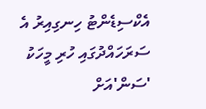އެކްސިޑެންޓު ހިނގިއިރު އެ ސަރަހައްދުގައި ހުރި މީހަކު 'ސަން'އަށް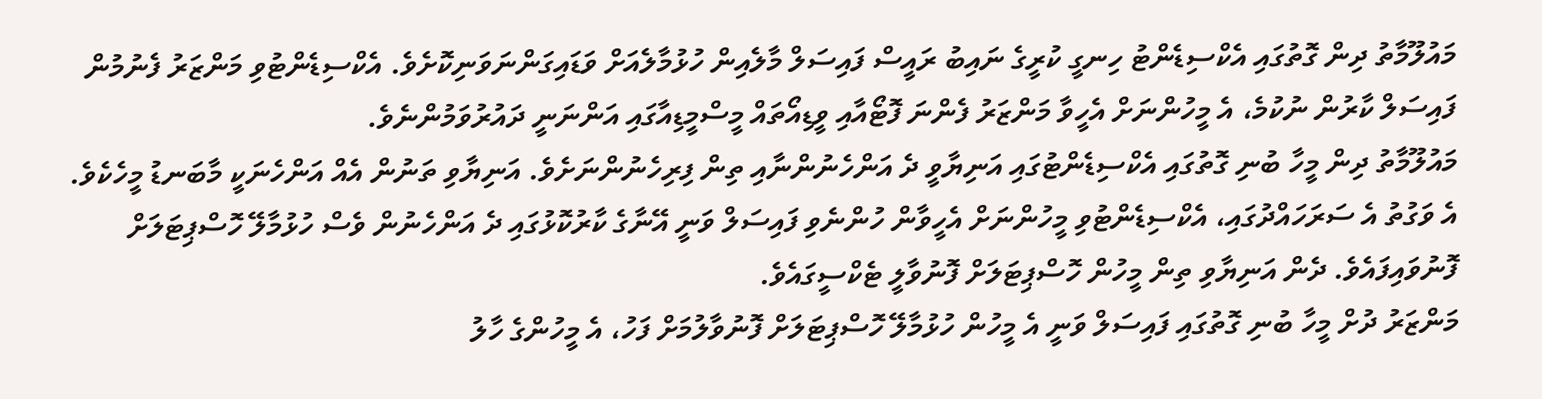މައުލޫމާތު ދިން ގޮތުގައި އެކްސިޑެންޓު ހިނގީ ކުރީގެ ނައިބު ރައީސް ފައިސަލް މާލެއިން ހުޅުމާލެއަށް ވަޑައިގަންނަވަނިކޮށެވެ. އެކްސިޑެންޓުވި މަންޒަރު ފެނުމުން ފައިސަލް ކާރުން ނުކުމެ، އެ މީހުންނަށް އެހީވާ މަންޒަރު ފެންނަ ފޮޓޯއާއި ވީޑިއޯތައް މީސްމީޑިއާގައި އަންނަނީ ދައުރުވަމުންނެވެ.
މައުލޫމާތު ދިން މީހާ ބުނި ގޮތުގައި އެކްސިޑެންޓުގައި އަނިޔާވީ ދެ އަންހެނުންނާއި ތިން ފިރިހެނުންނަށެވެ. އަނިޔާވި ތަނުން އެއް އަންހެނަކީ މާބަނޑު މީހެކެވެ.
އެ ވަގުތު އެ ސަރަހައްދުގައި، އެކްސިޑެންޓުވި މީހުންނަށް އެހީވާން ހުންނެވި ފައިސަލް ވަނީ އޭނާގެ ކާރުކޮޅުގައި ދެ އަންހެނުން ވެސް ހުޅުމާލޭ ހޮސްޕިޓަލަށް ފޮނުވައިފައެވެ. ދެން އަނިޔާވި ތިން މީހުން ހޮސްޕިޓަލަށް ފޮނުވާލީ ޓެކްސީގައެވެ.
މަންޒަރު ދުށް މީހާ ބުނި ގޮތުގައި ފައިސަލް ވަނީ އެ މީހުން ހުޅުމާލޭ ހޮސްޕިޓަލަށް ފޮނުވާލުމަށް ފަހު، އެ މީހުންގެ ހާލު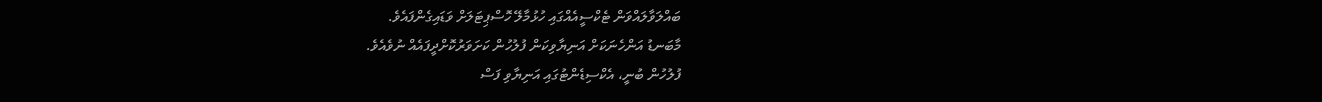ބައްލަވާލައްވަން ޓެކްސީއެއްގައި ހުޅުމާލޭ ހޮސްޕިޓަލަށް ވަޑައިގެންފައެވެ.
މާބަނޑު އަންހެނަކަށް އަނިޔާވިކަން ފުލުހުން ކަށަވަރުކޮށްދީފައެއް ނުވެއެވެ.
ފުލުހުން ބުނީ، އެކްސިޑެންޓުގައި އަނިޔާވި ފަސް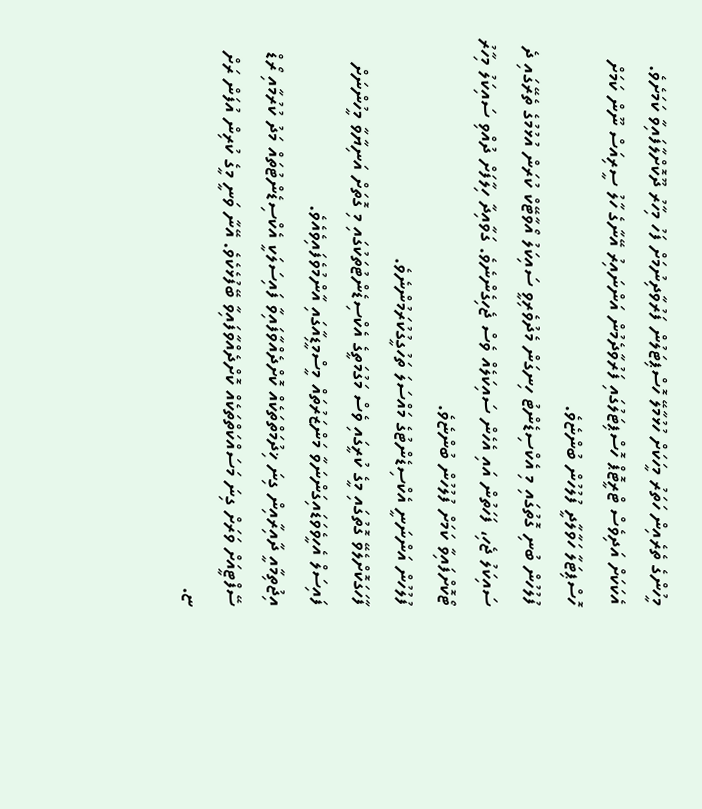މީހުންގެ ތެރެއިން ހަތަރު މީހަކަށް ހުޅުމާލޭ ހޮސްޕިޓަލުން ފަރުވާދިނުމަށް ފަހު މިހާރު ދޫކޮށްލާފައިވާ ކަމަށެވެ. އެކަކަށް އަދިވެސް ޓްރީޓޮޕް ހޮސްޕިޓަލުގައި ފަރުވާދެމުން އަންނައިރު އޭނާގެ ހާލު ސީރިއަސް ނޫން ކަމަށް ހޮސްޕިޓަލާ ހަވާލާދީ ފުލުހުން ބުންޏެވެ.
ފުލުހުން ބުނި ގޮތުގައި މި އެކްސިޑެންޓު ހިނގަން މެދުވެރިވީ ސައިކަލު އޯވާޓޭކް ކުރަން އުޅުމުގެ ތެރޭގައި ދެ ސައިކަލު ޖެހި، ފަހަތުން އައި އެހެން ސައިކަލެއް ވެސް ޖެހިގެންނެވެ. ގަވާއިދާ ހިލާފަށް ދުއްވި ސައިކަލު މިހާރު ޓޯކޮށްފައިވާ ކަމަށް ފުލުހުން ބުންޏެވެ.
ފުލުހުން އަންނަނީ އެކްސިޑެންޓުގެ މައްސަލަ ތަހުގީގުކުރަމުންނެވެ.
ފާހަގަކޮށްލެވޭ ގޮތުގައި މީގެ ކުރީގައި ވެސް މަގުމަތީގެ އެކްސިޑެންޓުތަކުގައި މި ގޮތަށް އަނިޔާވާ މީހުންނަށް ފައިސަލް އެހީވެވަޑައިގަންނަވާ މަންޒަރުތައް މީސްމީޑިއާގައި އާންމުވެފައިވެއެވެ.
އިޖުތިމާއީ ދާއިރާއިން ގިނަ ޚިދުމަތްތަކެއް ކޮށްދެއްވާފައިވާ ފައިސަލަކީ އެކްސިޑެންޓުތައް މަދު ކުރުމާއި ރޯޑް ސޭފްޓީއަށް ވަރަށް ގިނަ މަސައްކަތްތަކެއް ކޮށްދެއްވާފައިވާ ބޭފުޅެކެވެ. އޭނާ ވަނީ މީގެ ކުރިން އުފަން ރަށް ޏ.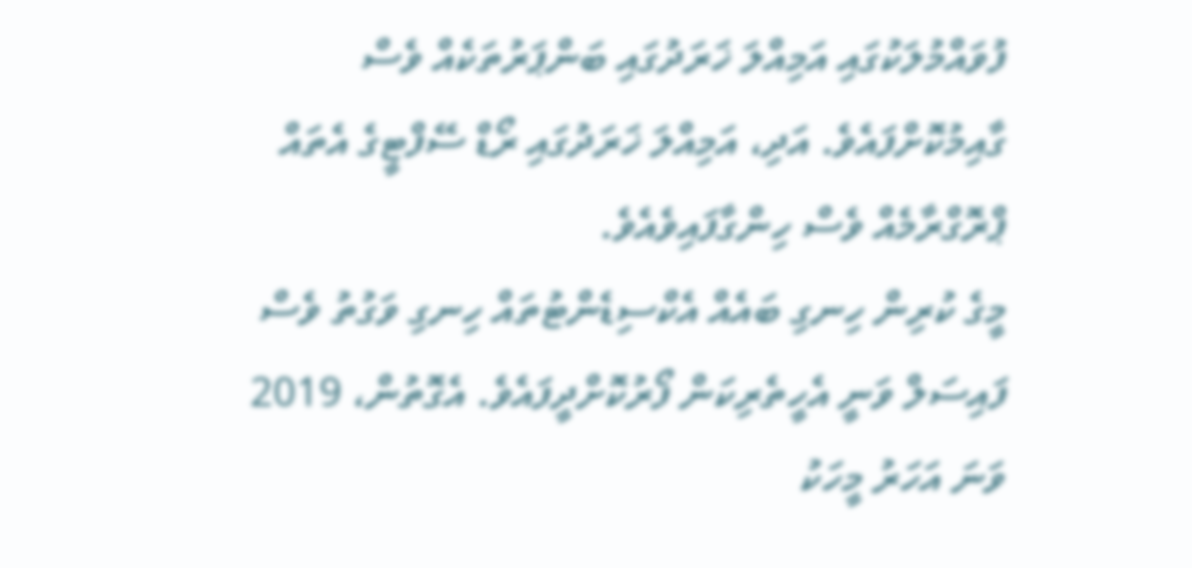ފުވައްމުލަކުގައި އަމިއްލަ ޚަރަދުގައި ބަންޕަރުތަކެއް ވެސް ގާއިމުކޮށްފައެވެ. އަދި، އަމިއްލަ ޚަރަދުގައި ރޯޑް ސޭފްޓީގެ އެތައް ޕްރޮގްރާމެއް ވެސް ހިންގާފައިވެއެވެ.
މީގެ ކުރިން ހިނގި ބައެއް އެކްސިޑެންޓުތައް ހިނގި ވަގުތު ވެސް ފައިސަލް ވަނީ އެހީތެރިކަން ފޯރުކޮށްދީފައެވެ. އެގޮތުން، 2019 ވަނަ އަހަރު މީހަކު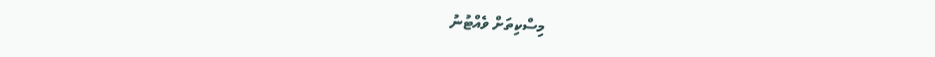މިސްކިތަށް ވެއްޓުނު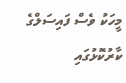މީހަކު ވެސް ފައިސަލްގެ ކާރުކޮޅުގައި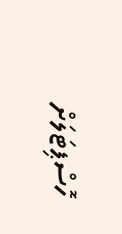ހޮސްޕިޓަލަށް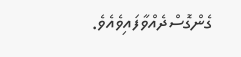ގެންގޮސްދެއްވާފައިވެއެވެ.